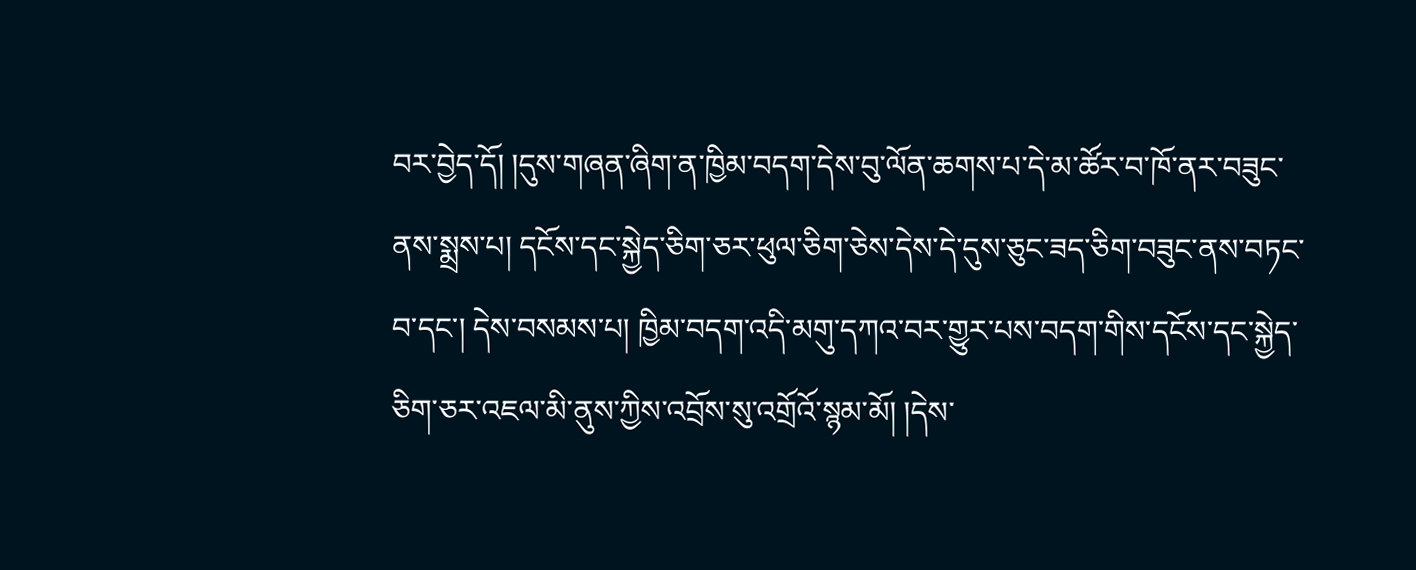བར་བྱེད་དོ། །དུས་གཞན་ཞིག་ན་ཁྱིམ་བདག་དེས་བུ་ལོན་ཆགས་པ་དེ་མ་ཚོར་བ་ཁོ་ནར་བཟུང་ནས་སྨྲས་པ། དངོས་དང་སྐྱེད་ཅིག་ཅར་ཕུལ་ཅིག་ཅེས་དེས་དེ་དུས་ཅུང་ཟད་ཅིག་བཟུང་ནས་བཏང་བ་དང་། དེས་བསམས་པ། ཁྱིམ་བདག་འདི་མགུ་དཀའ་བར་གྱུར་པས་བདག་གིས་དངོས་དང་སྐྱེད་ཅིག་ཅར་འཇལ་མི་ནུས་ཀྱིས་འབྲོས་སུ་འགྲོའོ་སྙམ་མོ། །དེས་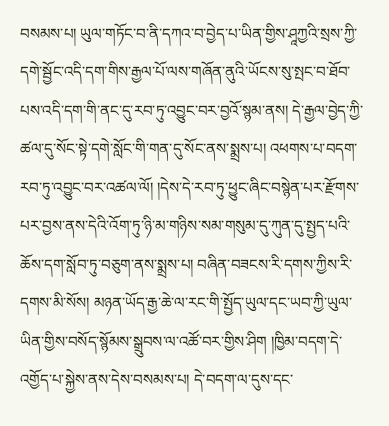བསམས་པ། ཡུལ་གཏོང་བ་ནི་དཀའ་བ་བྱེད་པ་ཡིན་གྱིས་ཤཱཀྱའི་སྲས་ཀྱི་དགེ་སྦྱོང་འདི་དག་གིས་རྒྱལ་པོ་ལས་གཞོན་ནུའི་ཡོངས་སུ་སྤང་བ་ཐོབ་པས་འདི་དག་གི་ནང་དུ་རབ་ཏུ་འབྱུང་བར་བྱའོ་སྙམ་ནས། དེ་རྒྱལ་བྱེད་ཀྱི་ཚལ་དུ་སོང་སྟེ་དགེ་སློང་གི་གན་དུ་སོང་ནས་སྨྲས་པ། འཕགས་པ་བདག་རབ་ཏུ་འབྱུང་བར་འཚལ་ལོ། །དེས་དེ་རབ་ཏུ་ཕྱུང་ཞིང་བསྙེན་པར་རྫོགས་པར་བྱས་ནས་དེའི་འོག་ཏུ་ཉི་མ་གཉིས་སམ་གསུམ་དུ་ཀུན་དུ་སྤྱད་པའི་ཆོས་དག་སློབ་ཏུ་བཅུག་ནས་སྨྲས་པ། བཞིན་བཟངས་རི་དགས་ཀྱིས་རི་དགས་མི་སོས། མཉན་ཡོད་རྒྱ་ཆེ་ལ་རང་གི་སྤྱོད་ཡུལ་དང་ཡབ་ཀྱི་ཡུལ་ཡིན་གྱིས་བསོད་སྙོམས་སྒྲུབས་ལ་འཚོ་བར་གྱིས་ཤིག །ཁྱིམ་བདག་དེ་འགྱོད་པ་སྐྱེས་ནས་དེས་བསམས་པ། དེ་བདག་ལ་དུས་དང་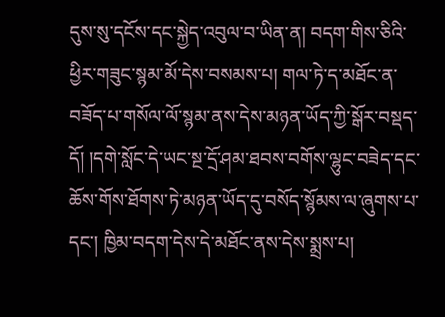དུས་སུ་དངོས་དང་སྐྱེད་འབུལ་བ་ཡིན་ན། བདག་གིས་ཅིའི་ཕྱིར་གཟུང་སྙམ་མོ་དེས་བསམས་པ། གལ་ཏེ་ད་མཐོང་ན་བཟོད་པ་གསོལ་ལོ་སྙམ་ནས་དེས་མཉན་ཡོད་ཀྱི་སྒོར་བསྡད་དོ། །དགེ་སློང་དེ་ཡང་སྔ་དྲོ་ཤམ་ཐབས་བགོས་ལྷུང་བཟེད་དང་ཆོས་གོས་ཐོགས་ཏེ་མཉན་ཡོད་དུ་བསོད་སྙོམས་ལ་ཞུགས་པ་དང་། ཁྱིམ་བདག་དེས་དེ་མཐོང་ནས་དེས་སྨྲས་པ།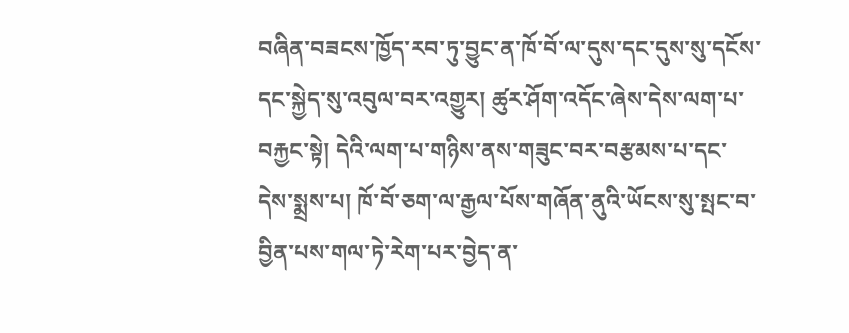བཞིན་བཟངས་ཁྱོད་རབ་ཏུ་བྱུང་ན་ཁོ་བོ་ལ་དུས་དང་དུས་སུ་དངོས་དང་སྐྱེད་སུ་འབུལ་བར་འགྱུར། ཚུར་ཤོག་འདོང་ཞེས་དེས་ལག་པ་བརྐྱང་སྟེ། དེའི་ལག་པ་གཉིས་ནས་གཟུང་བར་བརྩམས་པ་དང་དེས་སྨྲས་པ། ཁོ་བོ་ཅག་ལ་རྒྱལ་པོས་གཞོན་ནུའི་ཡོངས་སུ་སྤང་བ་བྱིན་པས་གལ་ཏེ་རེག་པར་བྱེད་ན་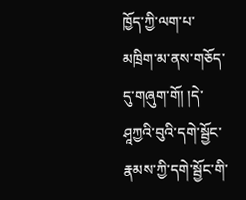ཁྱོད་ཀྱི་ལག་པ་མཁྲིག་མ་ནས་གཅོད་དུ་གཞུག་གོ། །དེ་ཤཱཀྱའི་བུའི་དགེ་སྦྱོང་རྣམས་ཀྱི་དགེ་སྦྱོང་གི་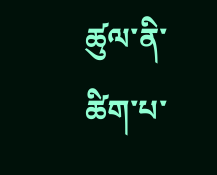ཚུལ་ནི་ཚིག་པ་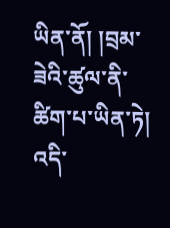ཡིན་ནོ། །བྲམ་ཟེའི་ཚུལ་ནི་ཚིག་པ་ཡིན་ཏེ། འདི་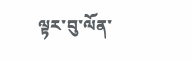ལྟར་བུ་ལོན་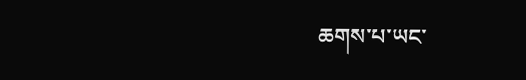ཆགས་པ་ཡང་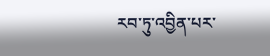རབ་ཏུ་འབྱིན་པར་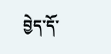བྱེད་དོ་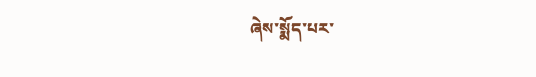ཞེས་སྨོད་པར་